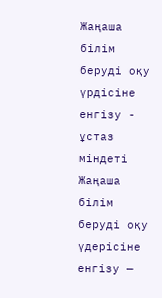Жаңаша білім беруді оқу үрдісіне енгізу - ұстаз міндеті
Жаңаша білім беруді оқу үдерісіне енгізу —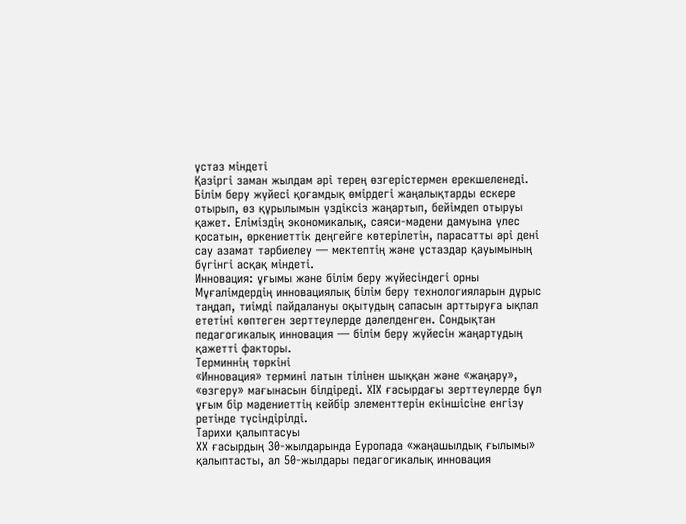ұстаз міндеті
Қазіргі заман жылдам әрі терең өзгерістермен ерекшеленеді. Білім беру жүйесі қоғамдық өмірдегі жаңалықтарды ескере отырып, өз құрылымын үздіксіз жаңартып, бейімдеп отыруы қажет. Еліміздің экономикалық, саяси-мәдени дамуына үлес қосатын, өркениеттік деңгейге көтерілетін, парасатты әрі дені сау азамат тәрбиелеу — мектептің және ұстаздар қауымының бүгінгі асқақ міндеті.
Инновация: ұғымы және білім беру жүйесіндегі орны
Мұғалімдердің инновациялық білім беру технологияларын дұрыс таңдап, тиімді пайдалануы оқытудың сапасын арттыруға ықпал ететіні көптеген зерттеулерде дәлелденген. Сондықтан педагогикалық инновация — білім беру жүйесін жаңартудың қажетті факторы.
Терминнің төркіні
«Инновация» термині латын тілінен шыққан және «жаңару», «өзгеру» мағынасын білдіреді. XIX ғасырдағы зерттеулерде бұл ұғым бір мәдениеттің кейбір элементтерін екіншісіне енгізу ретінде түсіндірілді.
Тарихи қалыптасуы
XX ғасырдың 30-жылдарында Еуропада «жаңашылдық ғылымы» қалыптасты, ал 50-жылдары педагогикалық инновация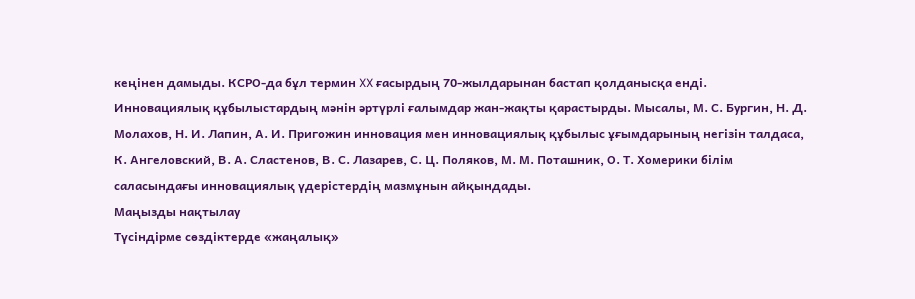кеңінен дамыды. КСРО-да бұл термин XX ғасырдың 70-жылдарынан бастап қолданысқа енді.
Инновациялық құбылыстардың мәнін әртүрлі ғалымдар жан-жақты қарастырды. Мысалы, М. С. Бургин, Н. Д. Молахов, Н. И. Лапин, А. И. Пригожин инновация мен инновациялық құбылыс ұғымдарының негізін талдаса, К. Ангеловский, В. А. Сластенов, В. С. Лазарев, С. Ц. Поляков, М. М. Поташник, О. Т. Хомерики білім саласындағы инновациялық үдерістердің мазмұнын айқындады.
Маңызды нақтылау
Түсіндірме сөздіктерде «жаңалық»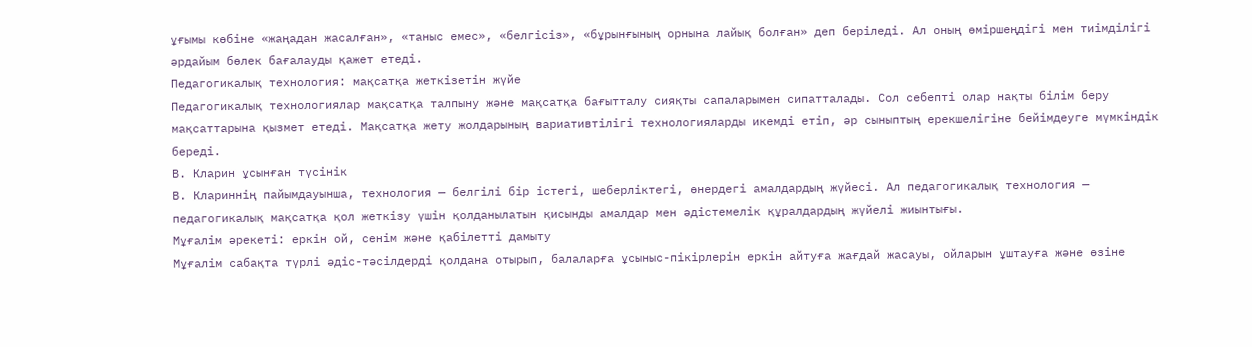ұғымы көбіне «жаңадан жасалған», «таныс емес», «белгісіз», «бұрынғының орнына лайық болған» деп беріледі. Ал оның өміршеңдігі мен тиімділігі әрдайым бөлек бағалауды қажет етеді.
Педагогикалық технология: мақсатқа жеткізетін жүйе
Педагогикалық технологиялар мақсатқа талпыну және мақсатқа бағытталу сияқты сапаларымен сипатталады. Сол себепті олар нақты білім беру мақсаттарына қызмет етеді. Мақсатқа жету жолдарының вариативтілігі технологияларды икемді етіп, әр сыныптың ерекшелігіне бейімдеуге мүмкіндік береді.
В. Кларин ұсынған түсінік
В. Клариннің пайымдауынша, технология — белгілі бір істегі, шеберліктегі, өнердегі амалдардың жүйесі. Ал педагогикалық технология — педагогикалық мақсатқа қол жеткізу үшін қолданылатын қисынды амалдар мен әдістемелік құралдардың жүйелі жиынтығы.
Мұғалім әрекеті: еркін ой, сенім және қабілетті дамыту
Мұғалім сабақта түрлі әдіс-тәсілдерді қолдана отырып, балаларға ұсыныс-пікірлерін еркін айтуға жағдай жасауы, ойларын ұштауға және өзіне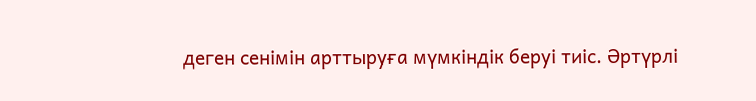деген сенімін арттыруға мүмкіндік беруі тиіс. Әртүрлі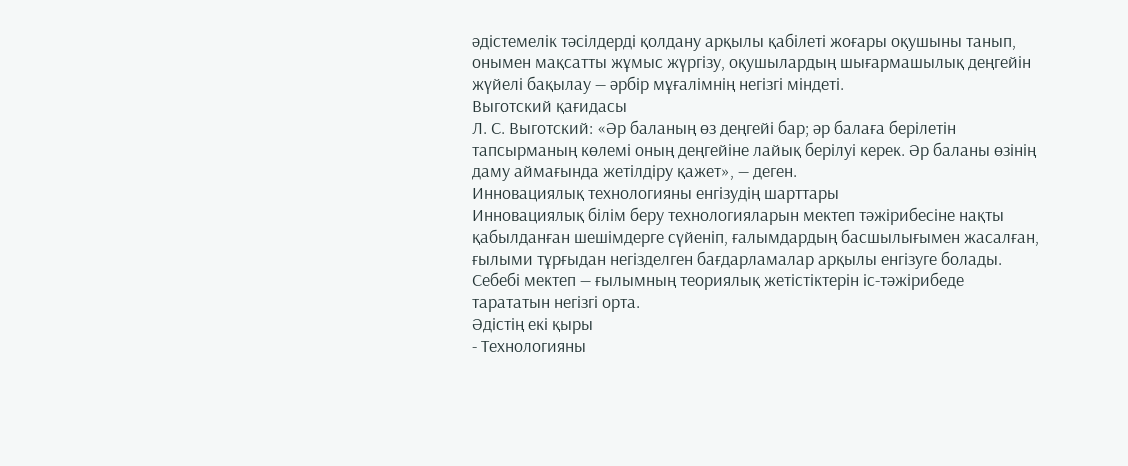әдістемелік тәсілдерді қолдану арқылы қабілеті жоғары оқушыны танып, онымен мақсатты жұмыс жүргізу, оқушылардың шығармашылық деңгейін жүйелі бақылау — әрбір мұғалімнің негізгі міндеті.
Выготский қағидасы
Л. С. Выготский: «Әр баланың өз деңгейі бар; әр балаға берілетін тапсырманың көлемі оның деңгейіне лайық берілуі керек. Әр баланы өзінің даму аймағында жетілдіру қажет», — деген.
Инновациялық технологияны енгізудің шарттары
Инновациялық білім беру технологияларын мектеп тәжірибесіне нақты қабылданған шешімдерге сүйеніп, ғалымдардың басшылығымен жасалған, ғылыми тұрғыдан негізделген бағдарламалар арқылы енгізуге болады. Себебі мектеп — ғылымның теориялық жетістіктерін іс-тәжірибеде тарататын негізгі орта.
Әдістің екі қыры
- Технологияны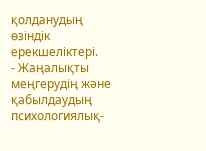қолданудың өзіндік ерекшеліктері.
- Жаңалықты меңгерудің және қабылдаудың психологиялық-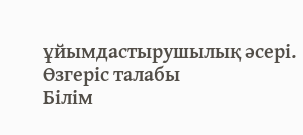ұйымдастырушылық әсері.
Өзгеріс талабы
Білім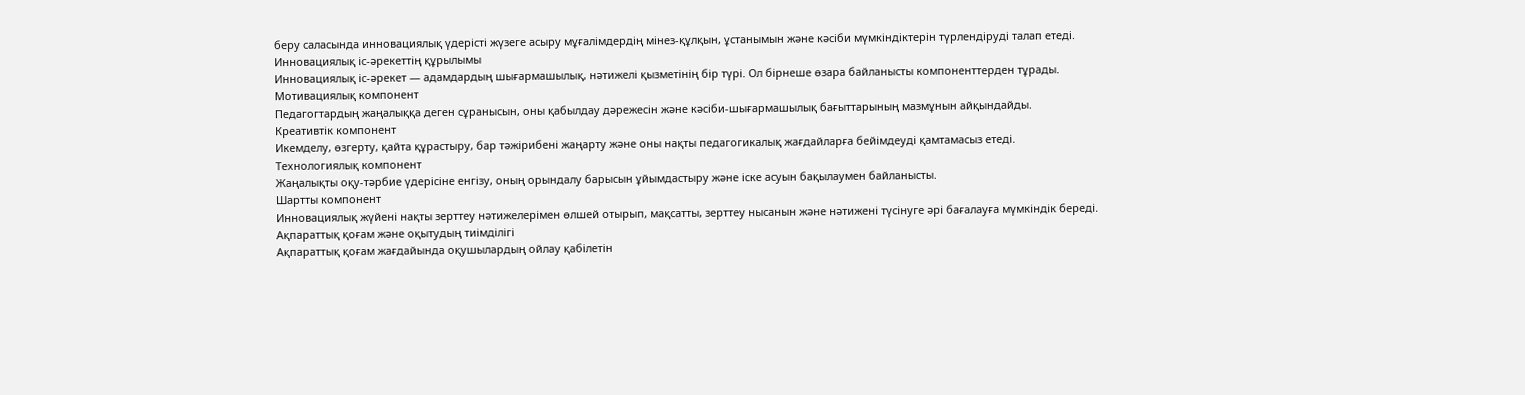беру саласында инновациялық үдерісті жүзеге асыру мұғалімдердің мінез-құлқын, ұстанымын және кәсіби мүмкіндіктерін түрлендіруді талап етеді.
Инновациялық іс-әрекеттің құрылымы
Инновациялық іс-әрекет — адамдардың шығармашылық, нәтижелі қызметінің бір түрі. Ол бірнеше өзара байланысты компоненттерден тұрады.
Мотивациялық компонент
Педагогтардың жаңалыққа деген сұранысын, оны қабылдау дәрежесін және кәсіби-шығармашылық бағыттарының мазмұнын айқындайды.
Креативтік компонент
Икемделу, өзгерту, қайта құрастыру, бар тәжірибені жаңарту және оны нақты педагогикалық жағдайларға бейімдеуді қамтамасыз етеді.
Технологиялық компонент
Жаңалықты оқу-тәрбие үдерісіне енгізу, оның орындалу барысын ұйымдастыру және іске асуын бақылаумен байланысты.
Шартты компонент
Инновациялық жүйені нақты зерттеу нәтижелерімен өлшей отырып, мақсатты, зерттеу нысанын және нәтижені түсінуге әрі бағалауға мүмкіндік береді.
Ақпараттық қоғам және оқытудың тиімділігі
Ақпараттық қоғам жағдайында оқушылардың ойлау қабілетін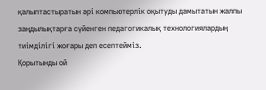қалыптастыратын әрі компьютерлік оқытуды дамытатын жалпы заңдылықтарға сүйенген педагогикалық технологиялардың тиімділігі жоғары деп есептейміз.
Қорытынды ой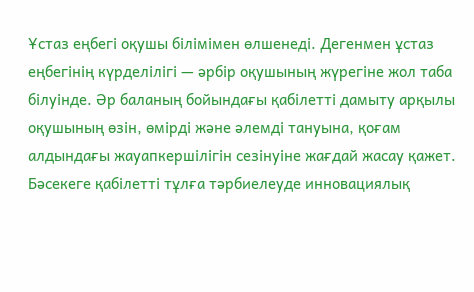Ұстаз еңбегі оқушы білімімен өлшенеді. Дегенмен ұстаз еңбегінің күрделілігі — әрбір оқушының жүрегіне жол таба білуінде. Әр баланың бойындағы қабілетті дамыту арқылы оқушының өзін, өмірді және әлемді тануына, қоғам алдындағы жауапкершілігін сезінуіне жағдай жасау қажет. Бәсекеге қабілетті тұлға тәрбиелеуде инновациялық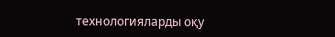технологияларды оқу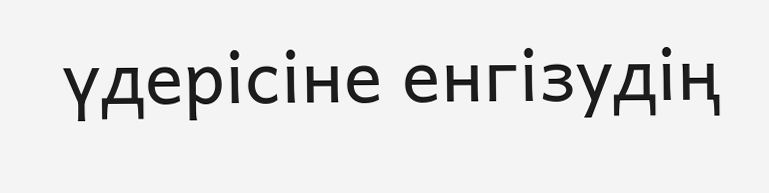үдерісіне енгізудің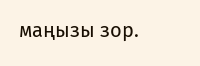маңызы зор.